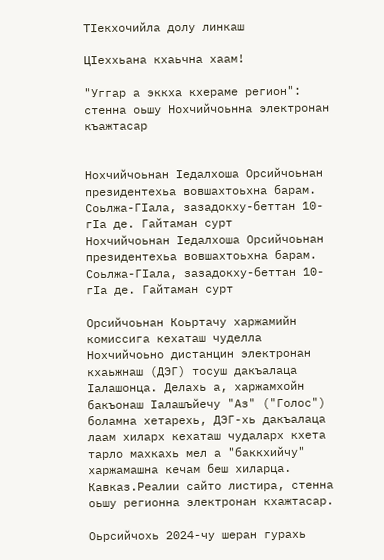ТIекхочийла долу линкаш

ЦIеххьана кхаьчна хаам!

"Уггар а эккха кхераме регион": стенна оьшу Нохчийчоьнна электронан къажтасар


Нохчийчоьнан Iедалхоша Орсийчоьнан президентехьа вовшахтоьхна барам. Соьлжа-ГIала, зазадокху-беттан 10-гIа де. Гайтаман сурт
Нохчийчоьнан Iедалхоша Орсийчоьнан президентехьа вовшахтоьхна барам. Соьлжа-ГIала, зазадокху-беттан 10-гIа де. Гайтаман сурт

Орсийчоьнан Коьртачу харжамийн комиссига кехаташ чуделла Нохчийчоьно дистанцин электронан кхаьжнаш (ДЭГ) тосуш дакъалаца Iалашонца. Делахь а, харжамхойн бакъонаш Iалашъйечу "Аз" ("Голос") боламна хетарехь, ДЭГ-хь дакъалаца лаам хиларх кехаташ чудаларх кхета тарло махкахь мел а "баккхийчу" харжамашна кечам беш хиларца. Кавказ.Реалии сайто листира, стенна оьшу регионна электронан кхажтасар.

Оьрсийчохь 2024-чу шеран гурахь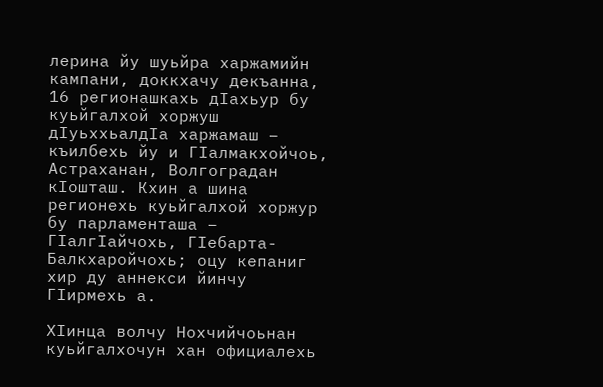лерина йу шуьйра харжамийн кампани, доккхачу декъанна, 16 регионашкахь дIахьур бу куьйгалхой хоржуш дIуьххьалдIа харжамаш – къилбехь йу и ГIалмакхойчоь, Астраханан, Волгоградан кIошташ. Кхин а шина регионехь куьйгалхой хоржур бу парламенташа – ГIалгIайчохь, ГIебарта-Балкхаройчохь; оцу кепаниг хир ду аннекси йинчу ГIирмехь а.

ХIинца волчу Нохчийчоьнан куьйгалхочун хан официалехь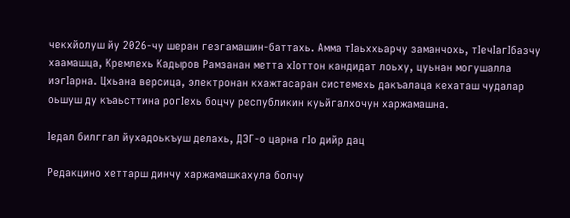чекхйолуш йу 2026-чу шеран гезгамашин-баттахь. Амма тIаьххьарчу заманчохь, тIечIагIбазчу хаамашца, Кремлехь Кадыров Рамзанан метта хIоттон кандидат лоьху, цуьнан могушалла иэгIарна. Цхьана версица, электронан кхажтасаран системехь дакъалаца кехаташ чудалар оьшуш ду къаьсттина рогIехь боцчу республикин куьйгалхочун харжамашна.

Iедал билггал йухадоькъуш делахь, ДЭГ-о царна гIо дийр дац

Редакцино хеттарш динчу харжамашкахула болчу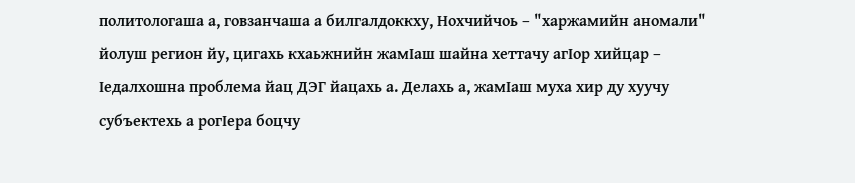политологаша а, говзанчаша а билгалдоккху, Нохчийчоь – "харжамийн аномали" йолуш регион йу, цигахь кхаьжнийн жамIаш шайна хеттачу агIор хийцар – Iедалхошна проблема йац ДЭГ йацахь а. Делахь а, жамIаш муха хир ду хуучу субъектехь а рогIера боцчу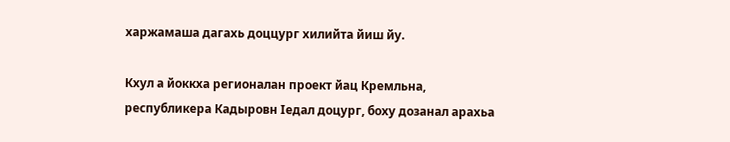харжамаша дагахь доццург хилийта йиш йу.

Кхул а йоккха регионалан проект йац Кремльна, республикера Кадыровн Iедал доцург, боху дозанал арахьа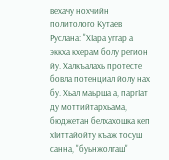вехачу нохчийн политолого Кутаев Руслана: "ХIара уггар а эккха кхерам болу регион йу. Халкъалахь протесте бовла потенциал йолу нах бу. Хьал маьрша а, паргIат ду моттийтархьама, бюджетан белхахошка кеп хIиттайойту къаж тосуш санна, "буьнжолгаш"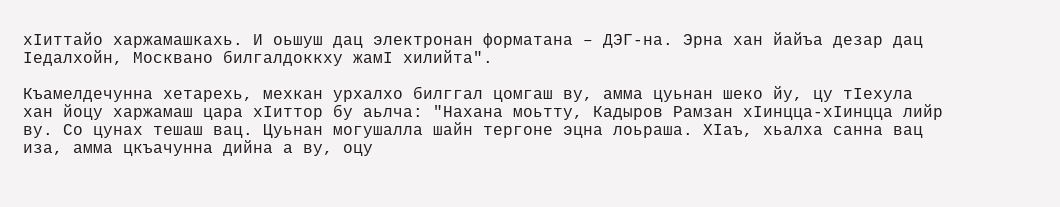хIиттайо харжамашкахь. И оьшуш дац электронан форматана – ДЭГ-на. Эрна хан йайъа дезар дац Iедалхойн, Москвано билгалдоккху жамI хилийта".

Къамелдечунна хетарехь, мехкан урхалхо билггал цомгаш ву, амма цуьнан шеко йу, цу тIехула хан йоцу харжамаш цара хIиттор бу аьлча: "Нахана моьтту, Кадыров Рамзан хIинцца-хIинцца лийр ву. Со цунах тешаш вац. Цуьнан могушалла шайн тергоне эцна лоьраша. ХIаъ, хьалха санна вац иза, амма цкъачунна дийна а ву, оцу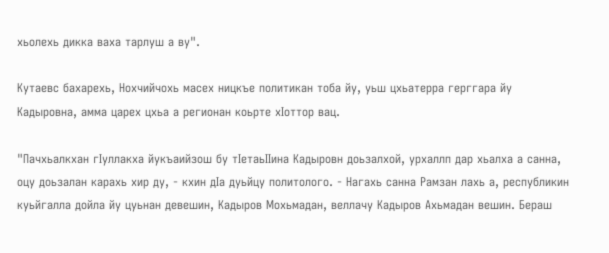хьолехь дикка ваха тарлуш а ву".

Кутаевс бахарехь, Нохчийчохь масех ницкъе политикан тоба йу, уьш цхьатерра герггара йу Кадыровна, амма царех цхьа а регионан коьрте хIоттор вац.

"Пачхьалкхан гIуллакха йукъаийзош бу тIетаьIIина Кадыровн доьзалхой, урхаллп дар хьалха а санна, оцу доьзалан карахь хир ду, - кхин дIа дуьйцу политолого. - Нагахь санна Рамзан лахь а, республикин куьйгалла дойла йу цуьнан девешин, Кадыров Мохьмадан, веллачу Кадыров Ахьмадан вешин. Бераш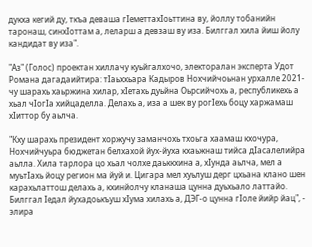дукха кегий ду, ткъа деваша гIеметтахIоьттина ву, йоллу тобанийн таронаш, синхIоттам а, леларш а девзаш ву иза. Билггал хила йиш йолу кандидат ву иза".

"Аз" (Голос) проектан хиллачу куьйгалхочо, электоралан эксперта Удот Романа дагадаийтира: тIаьххьара Кадыров Нохчийчоьнан урхалле 2021-чу шарахь хаьржина хилар, хIетахь дуьйна Оьрсийчохь а, республикехь а хьал чIогIа хийцаделла. Делахь а, иза а шек ву рогIехь боцу харжамаш хIиттор бу аьлча.

"Кху шарахь президент хоржучу заманчохь тхоьга хаамаш кхочура, Нохчийчуьра бюджетан белхахой йух-йуха кхаьжнаш тийса дIасалелийра аьлла. Хила тарлора цо хьал чолхе даьккхина а, хIунда аьлча, мел а муьтIахь йоцу регион ма йуй и. Цигара мел хуьлуш дерг цхьана клано шен карахьлаттош делахь а, кхинйолчу кланаша цунна дуьхьало латтайо. Билггал Iедал йухадоькъуш хIума хилахь а, ДЭГ-о цунна гIоле йийр йац", - элира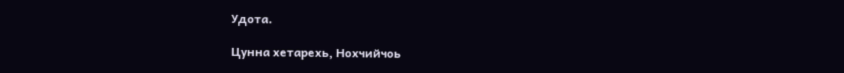Удота.

Цунна хетарехь, Нохчийчоь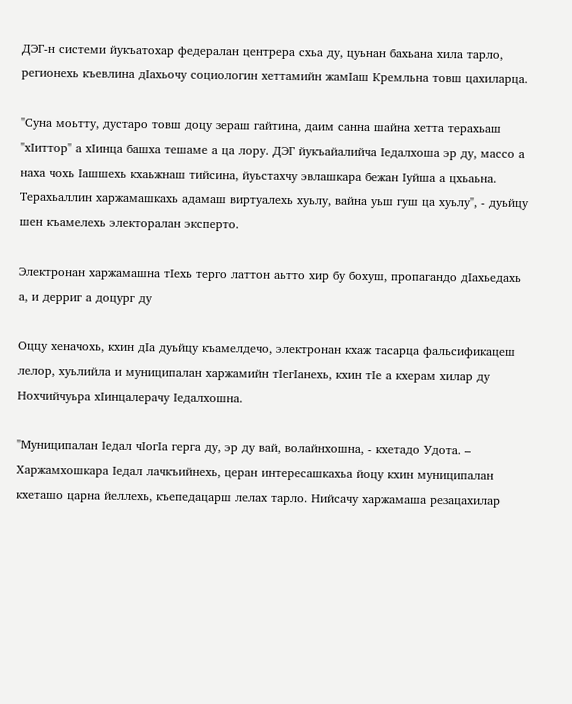ДЭГ-н системи йукъатохар федералан центрера схьа ду, цуьнан бахьана хила тарло, регионехь къевлина дIахьочу социологин хеттамийн жамIаш Кремльна товш цахиларца.

"Суна моьтту, дустаро товш доцу зераш гайтина, даим санна шайна хетта терахьаш "хIиттор" а хIинца башха тешаме а ца лору. ДЭГ йукъайалийча Iедалхоша эр ду, массо а наха чохь Iашшехь кхаьжнаш тийсина, йуьстахчу эвлашкара бежан Iуйша а цхьаьна. Терахьаллин харжамашкахь адамаш виртуалехь хуьлу, вайна уьш гуш ца хуьлу", - дуьйцу шен къамелехь электоралан эксперто.

Электронан харжамашна тIехь терго латтон аьтто хир бу бохуш, пропагандо дIахьедахь а, и дерриг а доцург ду

Оццу хеначохь, кхин дIа дуьйцу къамелдечо, электронан кхаж тасарца фальсификацеш лелор, хуьлийла и муниципалан харжамийн тIегIанехь, кхин тIе а кхерам хилар ду Нохчийчуьра хIинцалерачу Iедалхошна.

"Муниципалан Iедал чIогIа герга ду, эр ду вай, волайнхошна, - кхетадо Удота. – Харжамхошкара Iедал лачкъийнехь, церан интересашкахьа йоцу кхин муниципалан кхеташо царна йеллехь, къепедацарш лелах тарло. Нийсачу харжамаша резацахилар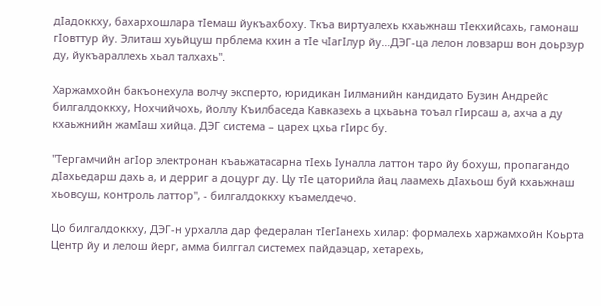дIадоккху, бахархошлара тIемаш йукъахбоху. Ткъа виртуалехь кхаьжнаш тIекхийсахь, гамонаш гIовттур йу. Элиташ хуьйцуш прблема кхин а тIе чIагIлур йу…ДЭГ-ца лелон ловзарш вон доьрзур ду, йукъараллехь хьал талхахь".

Харжамхойн бакъонехула волчу эксперто, юридикан Iилманийн кандидато Бузин Андрейс билгалдоккху, Нохчийчохь, йоллу Къилбаседа Кавказехь а цхьаьна тоъал гIирсаш а, ахча а ду кхаьжнийн жамIаш хийца. ДЭГ система – царех цхьа гIирс бу.

"Тергамчийн агIор электронан къаьжатасарна тIехь Iуналла латтон таро йу бохуш, пропагандо дIахьедарш дахь а, и дерриг а доцург ду. Цу тIе цаторийла йац лаамехь дIахьош буй кхаьжнаш хьовсуш, контроль латтор", - билгалдоккху къамелдечо.

Цо билгалдоккху, ДЭГ-н урхалла дар федералан тIегIанехь хилар: формалехь харжамхойн Коьрта Центр йу и лелош йерг, амма билггал системех пайдаэцар, хетарехь,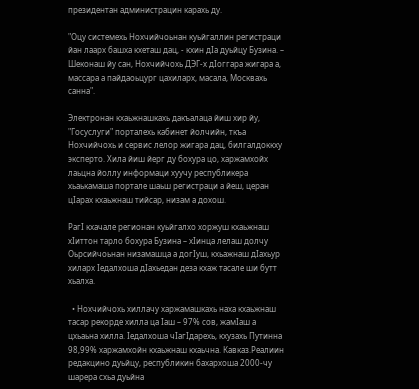президентан администрацин карахь ду.

"Оцу системехь Нохчийчоьнан куьйгаллин регистраци йан лаарх башха кхеташ дац, - кхин дIа дуьйцу Бузина. – Шеконаш йу сан, Нохчийчохь ДЭГ-х дIоггара жигара а, массара а пайдаоьцург цахиларх, масала, Москвахь санна".

Электронан кхаьжнашкахь дакъалаца йиш хир йу, "Госуслуги" порталехь кабинет йолчийн, ткъа Нохчийчохь и сервис лелор жигара дац, билгалдоккху эксперто. Хила йиш йерг ду бохура цо, харжамхойх лаьцна йоллу информаци хуучу республикера хьаькамаша портале шаьш регистраци а йеш, церан цIарах кхаьжнаш тийсар, низам а дохош.

РагI кхачале регионан куьйгалхо хоржуш кхаьжнаш хIиттон тарло бохура Бузина – хIинца лелаш долчу Оьрсийчоьнан низамашца а догIуш, кхьажнаш дIахьур хиларх Iедалхоша дIахьедан деза кхаж тасале ши бутт хьалха.

  • Нохчийчохь хиллачу харжамашкахь наха кхаьжнаш тасар рекорде хилла ца Iаш – 97% сов, жамIаш а цхьаьна хилла. Iедалхоша чIагIдарехь, кхузахь Путинна 98,99% харжамхойн кхаьжнаш кхаьчна. Кавказ.Реалиин редакцино дуьйцу, республикин бахархоша 2000-чу шарера схьа дуьйна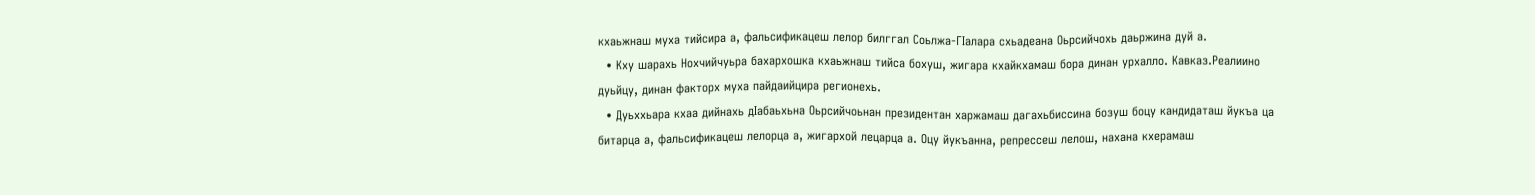кхаьжнаш муха тийсира а, фальсификацеш лелор билггал Соьлжа-ГIалара схьадеана Оьрсийчохь даьржина дуй а.
  • Кху шарахь Нохчийчуьра бахархошка кхаьжнаш тийса бохуш, жигара кхайкхамаш бора динан урхалло. Кавказ.Реалиино дуьйцу, динан факторх муха пайдаийцира регионехь.
  • Дуьххьара кхаа дийнахь дIабаьхьна Оьрсийчоьнан президентан харжамаш дагахьбиссина бозуш боцу кандидаташ йукъа ца битарца а, фальсификацеш лелорца а, жигархой лецарца а. Оцу йукъанна, репрессеш лелош, нахана кхерамаш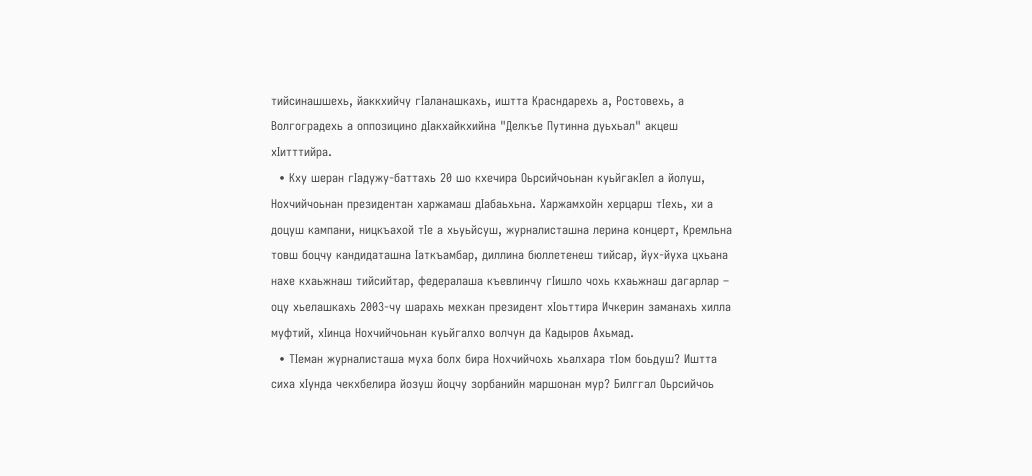тийсинашшехь, йаккхийчу гIаланашкахь, иштта Красндарехь а, Ростовехь, а Волгоградехь а оппозицино дIакхайкхийна "Делкъе Путинна дуьхьал" акцеш хIитттийра.
  • Кху шеран гIадужу-баттахь 20 шо кхечира Оьрсийчоьнан куьйгакIел а йолуш, Нохчийчоьнан президентан харжамаш дIабаьхьна. Харжамхойн херцарш тIехь, хи а доцуш кампани, ницкъахой тIе а хьуьйсуш, журналисташна лерина концерт, Кремльна товш боцчу кандидаташна Iаткъамбар, диллина бюллетенеш тийсар, йух-йуха цхьана нахе кхаьжнаш тийсийтар, федералаша къевлинчу гIишло чохь кхаьжнаш дагарлар – оцу хьелашкахь 2003-чу шарахь мехкан президент хIоьттира Ичкерин заманахь хилла муфтий, хIинца Нохчийчоьнан куьйгалхо волчун да Кадыров Ахьмад.
  • ТIеман журналисташа муха болх бира Нохчийчохь хьалхара тIом боьдуш? Иштта сиха хIунда чекхбелира йозуш йоцчу зорбанийн маршонан мур? Билггал Оьрсийчоь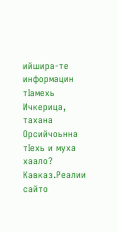ийшира-те информацин тIамехь Ичкерица, тахана Орсийчоьнна тIехь и муха хаало? Кавказ.Реалии сайто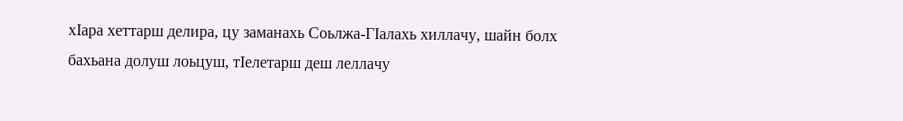хIара хеттарш делира, цу заманахь Соьлжа-ГIалахь хиллачу, шайн болх бахьана долуш лоьцуш, тIелетарш деш леллачу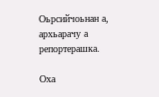Оьрсийчоьнан а, архьарачу а репортерашка.

Оха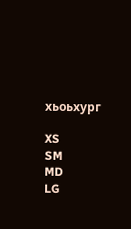хьоьхург

XS
SM
MD
LG